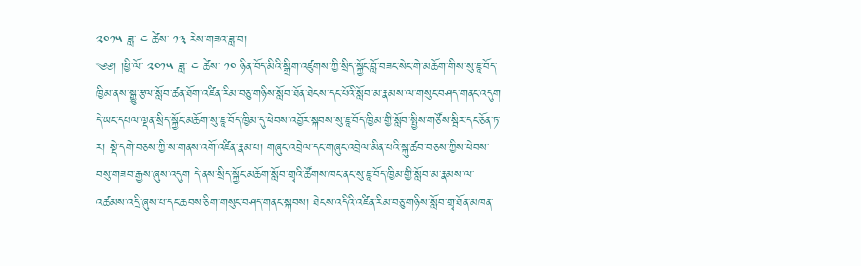༢༠༡༥ ཟླ་ ༤ ཚེས་ ༡༣ རེས་གཟའ་ཟླ་བ།
༄༅། །ཕྱི་ལོ་ ༢༠༡༥ ཟླ་ ༤ ཚེས་ ༡༠ ཉིན་བོད་མིའི་སྒྲིག་འཛུགས་ཀྱི་སྲིད་སྐྱོང་བློ་བཟང་སེང་གེ་མཆོག་གིས་སུ་ཇཱ་བོད་ཁྱིམ་ནས་སྒྱུ་རྩལ་སློབ་ཚན་ཐོག་འཛིན་རིམ་བཅུ་གཉིས་སློབ་ཐོན་ཐེངས་དང་པོའི་སློབ་མ་རྣམས་ལ་གསུང་བཤད་གནང་འདུག
དེ་ཡང་དཔལ་ལྡན་སྲིད་སྐྱོང་མཆོག་སུ་ཇཱ་བོད་ཁྱིམ་དུ་ཕེབས་འབྱོར་སྐབས་སུ་ཇཱ་བོད་ཁྱིམ་གྱི་སློབ་སྤྱིས་གཙོས་སྦིར་དང་ཅོན་ཏ་ར། སྡེ་དགེ་བཅས་ཀྱི་ས་གནས་འགོ་འཛིན་རྣམ་པ། གཞུང་འབྲེལ་དང་གཞུང་འབྲེལ་མིན་པའི་སྐུ་ཚབ་བཅས་ཀྱིས་ཕེབས་བསུ་གཟབ་རྒྱས་ཞུས་འདུག དེ་ནས་སྲིད་སྐྱོང་མཆོག་སློབ་གྲྭའི་ཚོགས་ཁང་ནང་སུ་ཇཱ་བོད་ཁྱིམ་གྱི་སློབ་མ་རྣམས་ལ་འཚམས་འདྲི་ཞུས་པ་དང་ཆབས་ཅིག་གསུང་བཤད་གནང་སྐབས། ཐེངས་འདིའི་འཛིན་རིམ་བཅུ་གཉིས་སློབ་གྲྭ་ཐོན་མཁན་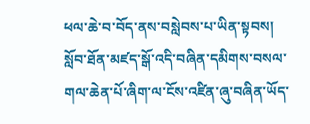ཕལ་ཆེ་བ་བོད་ནས་བསླེབས་པ་ཡིན་སྟབས།
སློབ་ཐོན་མཛད་སྒོ་འདི་བཞིན་དམིགས་བསལ་གལ་ཆེན་པོ་ཞིག་ལ་ངོས་འཛིན་ཞུ་བཞིན་ཡོད་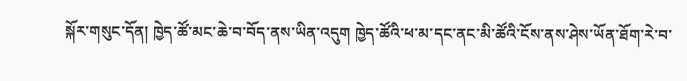སྐོར་གསུང་དོན། ཁྱེད་ཚོ་མང་ཆེ་བ་བོད་ནས་ཡིན་འདུག ཁྱེད་ཚོའི་ཕ་མ་དང་ནང་མི་ཚོའི་ངོས་ནས་ཤེས་ཡོན་ཐོག་རེ་བ་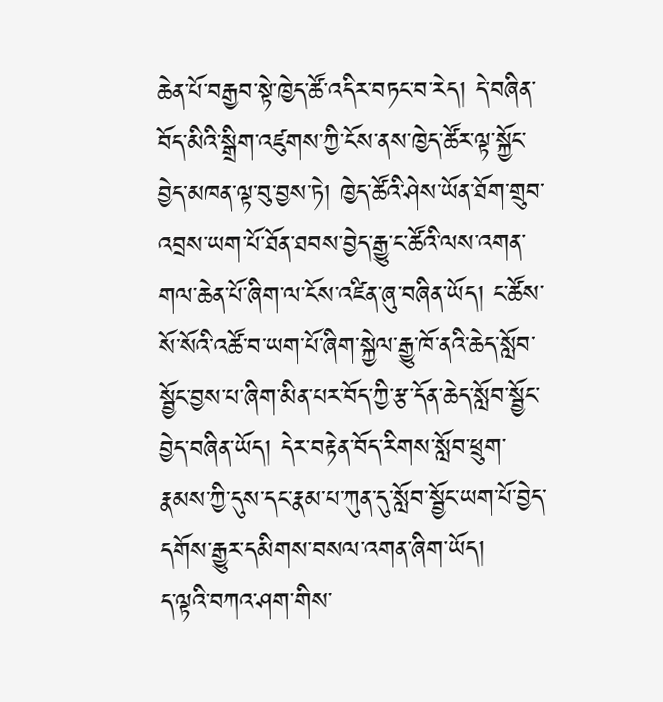ཆེན་པོ་བརྒྱབ་སྟེ་ཁྱེད་ཚོ་འདིར་བཏང་བ་རེད། དེ་བཞིན་བོད་མིའི་སྒྲིག་འཛུགས་ཀྱི་ངོས་ནས་ཁྱེད་ཚོར་ལྟ་སྐྱོང་བྱེད་མཁན་ལྟ་བུ་བྱས་ཏེ། ཁྱེད་ཚོའི་ཤེས་ཡོན་ཐོག་གྲུབ་འབྲས་ཡག་པོ་ཐོན་ཐབས་བྱེད་རྒྱུ་ང་ཚོའི་ལས་འགན་གལ་ཆེན་པོ་ཞིག་ལ་ངོས་འཛིན་ཞུ་བཞིན་ཡོད། ང་ཚོས་སོ་སོའི་འཚོ་བ་ཡག་པོ་ཞིག་སྐྱེལ་རྒྱུ་ཁོ་ནའི་ཆེད་སློབ་སྦྱོང་བྱས་པ་ཞིག་མིན་པར་བོད་ཀྱི་རྩ་དོན་ཆེད་སློབ་སྦྱོང་བྱེད་བཞིན་ཡོད། དེར་བརྟེན་བོད་རིགས་སློབ་ཕྲུག་རྣམས་ཀྱི་དུས་དང་རྣམ་པ་ཀུན་དུ་སློབ་སྦྱོང་ཡག་པོ་བྱེད་དགོས་རྒྱུར་དམིགས་བསལ་འགན་ཞིག་ཡོད།
ད་ལྟའི་བཀའ་ཤག་གིས་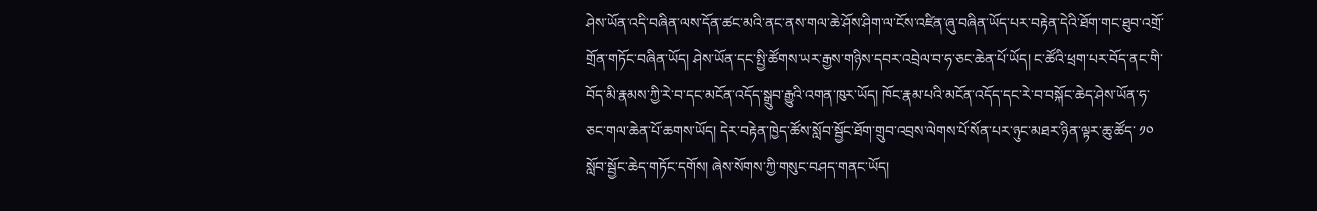ཤེས་ཡོན་འདི་བཞིན་ལས་དོན་ཚང་མའི་ནང་ནས་གལ་ཆེ་ཤོས་ཤིག་ལ་ངོས་འཛིན་ཞུ་བཞིན་ཡོད་པར་བརྟེན་དེའི་ཐོག་གང་ཐུབ་འགྲོ་གྲོན་གཏོང་བཞིན་ཡོད། ཤེས་ཡོན་དང་སྤྱི་ཚོགས་ཡར་རྒྱས་གཉིས་དབར་འབྲེལ་བ་ཧ་ཅང་ཆེན་པོ་ཡོད། ང་ཚོའི་ཕྲག་པར་བོད་ནང་གི་བོད་མི་རྣམས་ཀྱི་རེ་བ་དང་མངོན་འདོད་སྒྲུབ་རྒྱུའི་འགན་ཁུར་ཡོད། ཁོང་རྣམ་པའི་མངོན་འདོད་དང་རེ་བ་བསྐོང་ཆེད་ཤེས་ཡོན་ཧ་ཅང་གལ་ཆེན་པོ་ཆགས་ཡོད། དེར་བརྟེན་ཁྱེད་ཚོས་སློབ་སྦྱོང་ཐོག་གྲུབ་འབྲས་ལེགས་པོ་སོན་པར་ཉུང་མཐར་ཉིན་ལྟར་ཆུ་ཚོད་ ༡༠ སློབ་སྦྱོང་ཆེད་གཏོང་དགོས། ཞེས་སོགས་ཀྱི་གསུང་བཤད་གནང་ཡོད།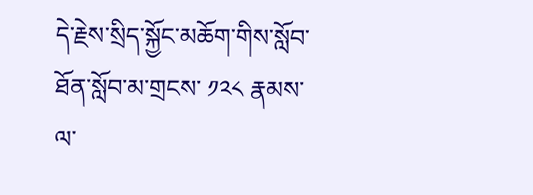དེ་རྗེས་སྲིད་སྐྱོང་མཆོག་གིས་སློབ་ཐོན་སློབ་མ་གྲངས་ ༡༢༨ རྣམས་ལ་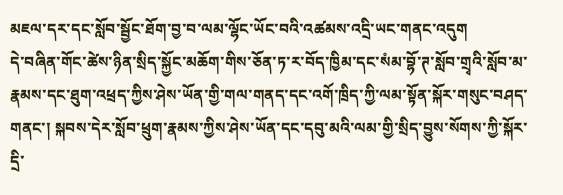མཇལ་དར་དང་སློབ་སྦྱོང་ཐོག་བྱ་བ་ལམ་ལྷོང་ཡོང་བའི་འཚམས་འདྲི་ཡང་གནང་འདུག
དེ་བཞིན་གོང་ཚེས་ཉིན་སྲིད་སྐྱོང་མཆོག་གིས་ཅོན་ཏ་ར་བོད་ཁྱིམ་དང་སཾམ་བྷོ་ཊ་སློབ་གྲྭའི་སློབ་མ་རྣམས་དང་ཐུག་འཕྲད་ཀྱིས་ཤེས་ཡོན་གྱི་གལ་གནད་དང་འགོ་ཁྲིད་ཀྱི་ལམ་སྟོན་སྐོར་གསུང་བཤད་གནང་། སྐབས་དེར་སློབ་ཕྲུག་རྣམས་ཀྱིས་ཤེས་ཡོན་དང་དབུ་མའི་ལམ་གྱི་སྲིད་བྱུས་སོགས་ཀྱི་སྐོར་དྲི་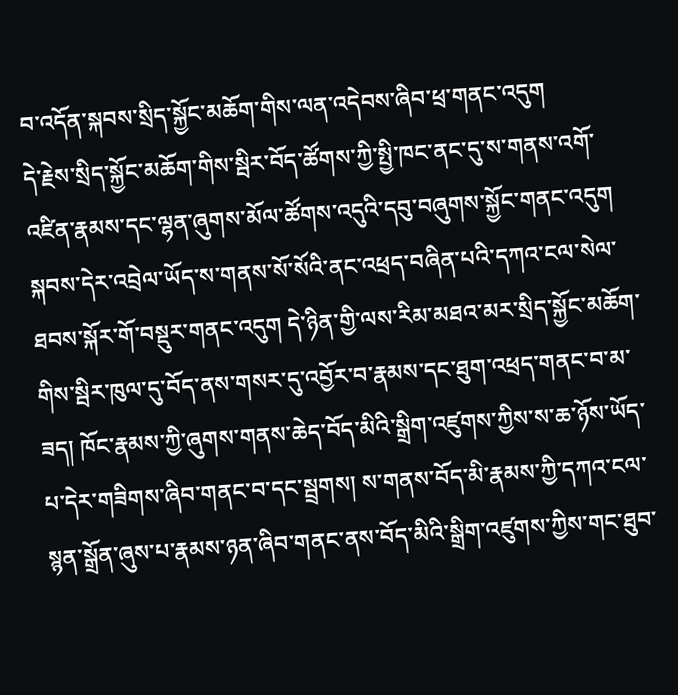བ་འདོན་སྐབས་སྲིད་སྐྱོང་མཆོག་གིས་ལན་འདེབས་ཞིབ་ཕྲ་གནང་འདུག
དེ་རྗེས་སྲིད་སྐྱོང་མཆོག་གིས་སྦིར་བོད་ཚོགས་ཀྱི་སྤྱི་ཁང་ནང་དུ་ས་གནས་འགོ་འཛིན་རྣམས་དང་ལྷན་ཞུགས་མོལ་ཚོགས་འདུའི་དབུ་བཞུགས་སྐྱོང་གནང་འདུག སྐབས་དེར་འབྲེལ་ཡོད་ས་གནས་སོ་སོའི་ནང་འཕྲད་བཞིན་པའི་དཀའ་ངལ་སེལ་ཐབས་སྐོར་གོ་བསྡུར་གནང་འདུག དེ་ཉིན་གྱི་ལས་རིམ་མཐའ་མར་སྲིད་སྐྱོང་མཆོག་གིས་སྦིར་ཁུལ་དུ་བོད་ནས་གསར་དུ་འབྱོར་བ་རྣམས་དང་ཐུག་འཕྲད་གནང་བ་མ་ཟད། ཁོང་རྣམས་ཀྱི་ཞུགས་གནས་ཆེད་བོད་མིའི་སྒྲིག་འཛུགས་ཀྱིས་ས་ཆ་ཉོས་ཡོད་པ་དེར་གཟིགས་ཞིབ་གནང་བ་དང་སྦྲགས། ས་གནས་བོད་མི་རྣམས་ཀྱི་དཀའ་ངལ་སྙན་སྒྲོན་ཞུས་པ་རྣམས་ཉན་ཞིབ་གནང་ནས་བོད་མིའི་སྒྲིག་འཛུགས་ཀྱིས་གང་ཐུབ་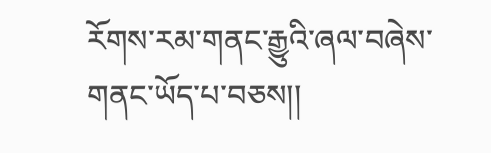རོགས་རམ་གནང་རྒྱུའི་ཞལ་བཞེས་གནང་ཡོད་པ་བཅས།།